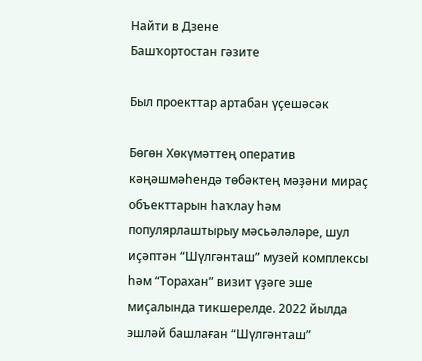Найти в Дзене
Башҡортостан гәзите

Был проекттар артабан үҫешәсәк

Бөгөн Хөкүмәттең оператив кәңәшмәһендә төбәктең мәҙәни мираҫ объекттарын һаҡлау һәм популярлаштырыу мәсьәләләре, шул иҫәптән “Шүлгәнташ” музей комплексы һәм “Торахан” визит үҙәге эше миҫалында тикшерелде. 2022 йылда эшләй башлаған “Шүлгәнташ”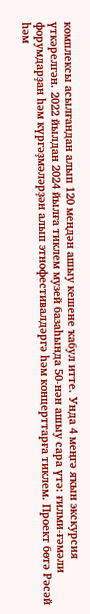комплексы асылғандан алып 120 меңдән ашыу кешене ҡабул итте. Унда 4 меңгә яҡын экскурсия үткәрелгән. 2022 йылдан 2024 йылға тиклем музей базаһында 50-нән ашыу сара үтә: ғилми-ғәмәли форумдарҙан һәм күргәҙмәләрҙән алып этнофестивалдәргә һәм концерттарға тиклем. Проект бөтә Рәсәй һәм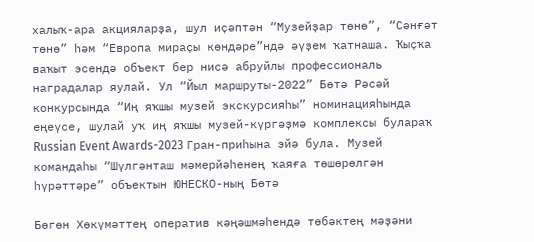халыҡ-ара акцияларҙа, шул иҫәптән “Музейҙар төнө”, “Сәнғәт төнө” һәм “Европа мираҫы көндәре”ндә әүҙем ҡатнаша. Ҡыҫҡа ваҡыт эсендә объект бер нисә абруйлы профессиональ наградалар яулай. Ул “Йыл маршруты-2022” Бөтә Рәсәй конкурсында “Иң яҡшы музей экскурсияһы” номинацияһында еңеүсе, шулай уҡ иң яҡшы музей-күргәҙмә комплексы булараҡ Russian Event Awards-2023 Гран-приһына эйә була. Музей командаһы “Шүлгәнташ мәмерйәһенең ҡаяға төшөрөлгән һүрәттәре” объектын ЮНЕСКО-ның Бөтә

Бөгөн Хөкүмәттең оператив кәңәшмәһендә төбәктең мәҙәни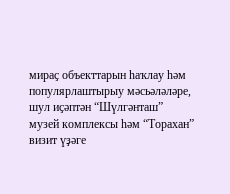мираҫ объекттарын һаҡлау һәм популярлаштырыу мәсьәләләре, шул иҫәптән “Шүлгәнташ” музей комплексы һәм “Торахан” визит үҙәге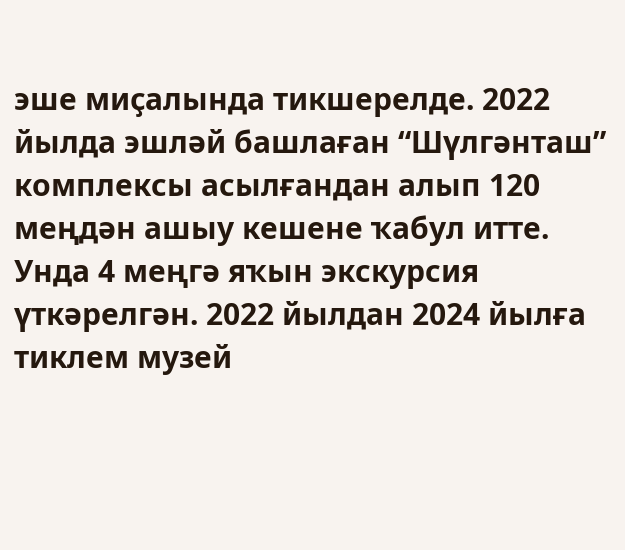эше миҫалында тикшерелде. 2022 йылда эшләй башлаған “Шүлгәнташ” комплексы асылғандан алып 120 меңдән ашыу кешене ҡабул итте. Унда 4 меңгә яҡын экскурсия үткәрелгән. 2022 йылдан 2024 йылға тиклем музей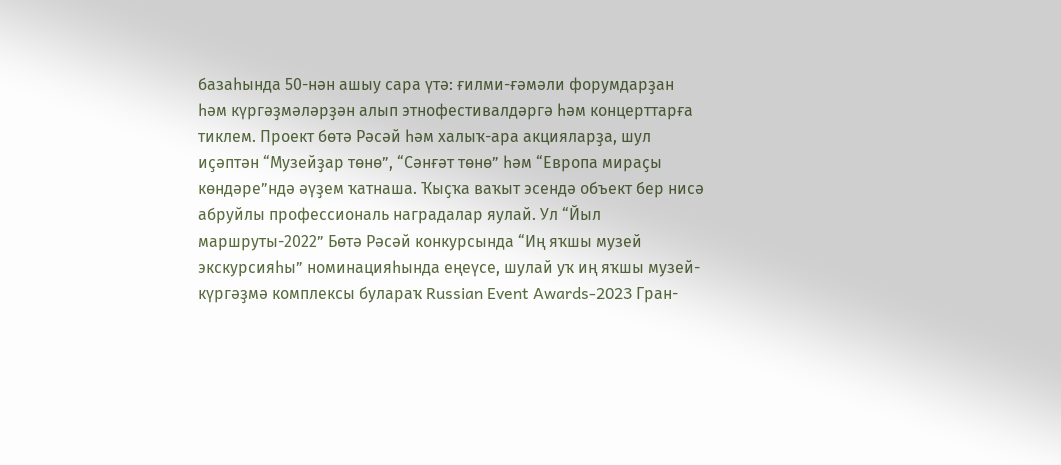базаһында 50-нән ашыу сара үтә: ғилми-ғәмәли форумдарҙан һәм күргәҙмәләрҙән алып этнофестивалдәргә һәм концерттарға тиклем. Проект бөтә Рәсәй һәм халыҡ-ара акцияларҙа, шул иҫәптән “Музейҙар төнө”, “Сәнғәт төнө” һәм “Европа мираҫы көндәре”ндә әүҙем ҡатнаша. Ҡыҫҡа ваҡыт эсендә объект бер нисә абруйлы профессиональ наградалар яулай. Ул “Йыл маршруты-2022” Бөтә Рәсәй конкурсында “Иң яҡшы музей экскурсияһы” номинацияһында еңеүсе, шулай уҡ иң яҡшы музей-күргәҙмә комплексы булараҡ Russian Event Awards-2023 Гран-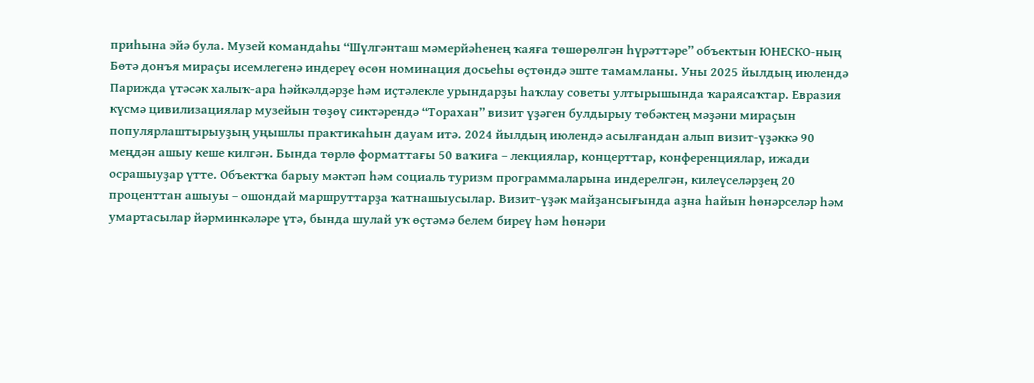приһына эйә була. Музей командаһы “Шүлгәнташ мәмерйәһенең ҡаяға төшөрөлгән һүрәттәре” объектын ЮНЕСКО-ның Бөтә донъя мираҫы исемлегенә индереү өсөн номинация досьеһы өҫтөндә эште тамамланы. Уны 2025 йылдың июлендә Парижда үтәсәк халыҡ-ара һәйкәлдәрҙе һәм иҫтәлекле урындарҙы һаҡлау советы ултырышында ҡараясаҡтар. Евразия күсмә цивилизациялар музейын төҙөү сиктәрендә “Торахан” визит үҙәген булдырыу төбәктең мәҙәни мираҫын популярлаштырыуҙың уңышлы практикаһын дауам итә. 2024 йылдың июлендә асылғандан алып визит-үҙәккә 90 меңдән ашыу кеше килгән. Бында төрлө форматтағы 50 ваҡиға – лекциялар, концерттар, конференциялар, ижади осрашыуҙар үтте. Объектҡа барыу мәктәп һәм социаль туризм программаларына индерелгән, килеүселәрҙең 20 проценттан ашыуы – ошондай маршруттарҙа ҡатнашыусылар. Визит-үҙәк майҙансығында аҙна һайын һөнәрселәр һәм умартасылар йәрминкәләре үтә, бында шулай уҡ өҫтәмә белем биреү һәм һөнәри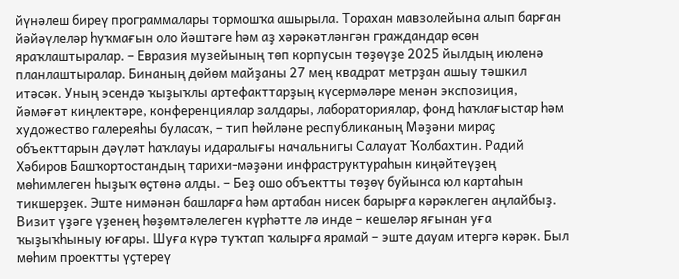йүнәлеш биреү программалары тормошҡа ашырыла. Торахан мавзолейына алып барған йәйәүлеләр һуҡмағын оло йәштәге һәм аҙ хәрәкәтләнгән граждандар өсөн яраҡлаштыралар. – Евразия музейының төп корпусын төҙөүҙе 2025 йылдың июленә планлаштыралар. Бинаның дөйөм майҙаны 27 мең квадрат метрҙан ашыу тәшкил итәсәк. Уның эсендә ҡыҙыҡлы артефакттарҙың күсермәләре менән экспозиция, йәмәғәт киңлектәре, конференциялар залдары, лабораториялар, фонд һаҡлағыстар һәм художество галереяһы буласаҡ, – тип һөйләне республиканың Мәҙәни мираҫ объекттарын дәүләт һаҡлауы идаралығы начальнигы Салауат Ҡолбахтин. Радий Хәбиров Башҡортостандың тарихи-мәҙәни инфраструктураһын киңәйтеүҙең мөһимлеген һыҙыҡ өҫтөнә алды. – Беҙ ошо объектты төҙөү буйынса юл картаһын тикшерҙек. Эште нимәнән башларға һәм артабан нисек барырға кәрәклеген аңлайбыҙ. Визит үҙәге үҙенең һөҙөмтәлелеген күрһәтте лә инде – кешеләр яғынан уға ҡыҙыҡһыныу юғары. Шуға күрә туҡтап ҡалырға ярамай – эште дауам итергә кәрәк. Был мөһим проектты үҫтереү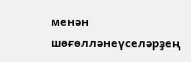менән шөғөлләнеүселәрҙең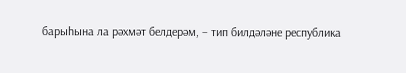барыһына ла рәхмәт белдерәм, – тип билдәләне республика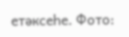етәксеһе. Фото: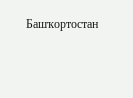Башҡортостан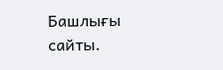Башлығы сайты.